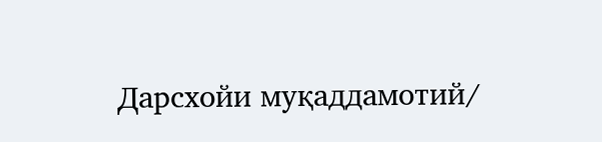Дарсхойи муқаддамотий/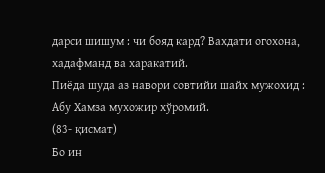дарси шишум : чи бояд кард? Вахдати огохона, хадафманд ва харакатий.
Пиёда шуда аз навори совтийи шайх мужохид : Абу Хамза мухожир хўромий.
(83- қисмат)
Бо ин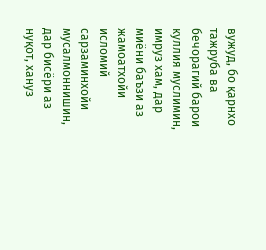вужуд, бо қарнхо тажруба ва бечорагий барои куллия муслимин, имруз хам, дар миёни баъзи аз жамоатхойи исломий сарзаминхойи мусалмоннишин, дар бисёри аз нуқот, хануз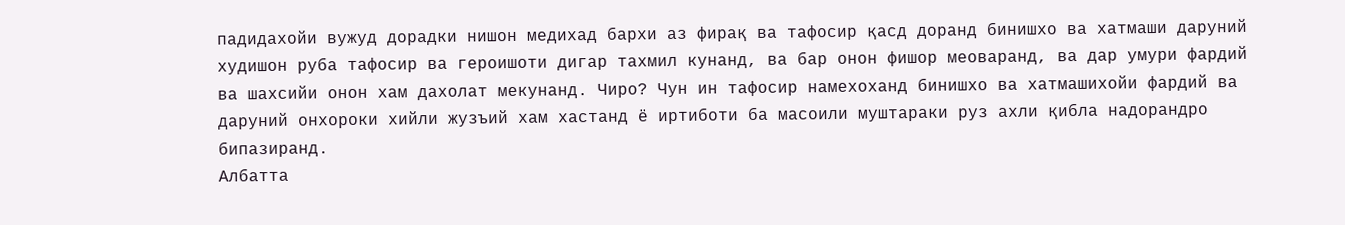падидахойи вужуд дорадки нишон медихад бархи аз фирақ ва тафосир қасд доранд бинишхо ва хатмаши даруний худишон руба тафосир ва героишоти дигар тахмил кунанд, ва бар онон фишор меоваранд, ва дар умури фардий ва шахсийи онон хам дахолат мекунанд. Чиро? Чун ин тафосир намехоханд бинишхо ва хатмашихойи фардий ва даруний онхороки хийли жузъий хам хастанд ё иртиботи ба масоили муштараки руз ахли қибла надорандро бипазиранд.
Албатта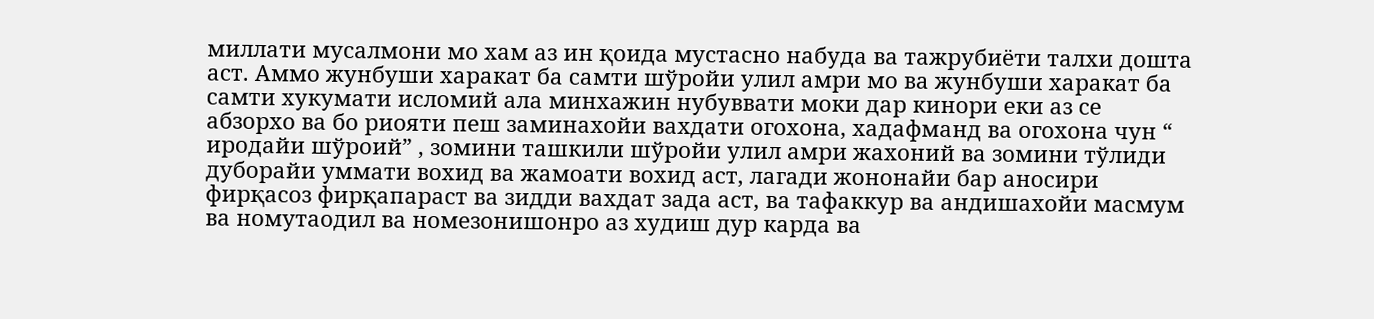миллати мусалмони мо хам аз ин қоида мустасно набуда ва тажрубиёти талхи дошта аст. Аммо жунбуши харакат ба самти шўройи улил амри мо ва жунбуши харакат ба самти хукумати исломий ала минхажин нубуввати моки дар кинори еки аз се абзорхо ва бо риояти пеш заминахойи вахдати огохона, хадафманд ва огохона чун “ иродайи шўроий” , зомини ташкили шўройи улил амри жахоний ва зомини тўлиди дуборайи уммати вохид ва жамоати вохид аст, лагади жононайи бар аносири фирқасоз фирқапараст ва зидди вахдат зада аст, ва тафаккур ва андишахойи масмум ва номутаодил ва номезонишонро аз худиш дур карда ва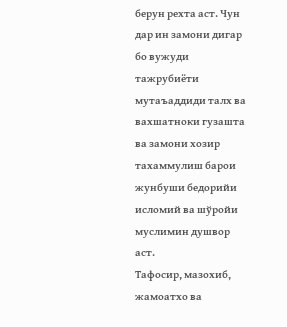берун рехта аст. Чун дар ин замони дигар бо вужуди тажрубиёти мутаъаддиди талх ва вахшатноки гузашта ва замони хозир тахаммулиш барои жунбуши бедорийи исломий ва шўройи муслимин душвор аст.
Тафосир, мазохиб, жамоатхо ва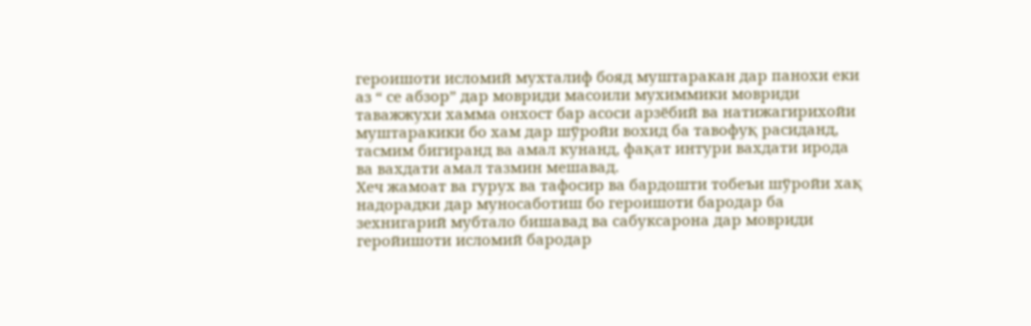героишоти исломий мухталиф бояд муштаракан дар панохи еки аз “ се абзор” дар мовриди масоили мухиммики мовриди таважжухи хамма онхост бар асоси арзёбий ва натижагирихойи муштаракики бо хам дар шўройи вохид ба тавофуқ расиданд, тасмим бигиранд ва амал кунанд, фақат интури вахдати ирода ва вахдати амал тазмин мешавад.
Хеч жамоат ва гурух ва тафосир ва бардошти тобеъи шўройи хақ надорадки дар муносаботиш бо героишоти бародар ба зехнигарий мубтало бишавад ва сабуксарона дар мовриди геройишоти исломий бародар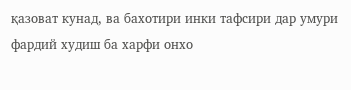қазоват кунад, ва бахотири инки тафсири дар умури фардий худиш ба харфи онхо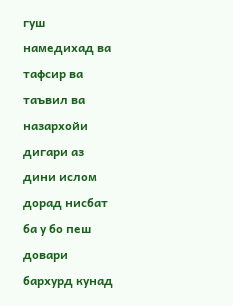гуш намедихад ва тафсир ва таъвил ва назархойи дигари аз дини ислом дорад нисбат ба у бо пеш довари бархурд кунад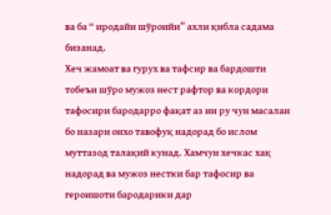ва ба “ иродайи шўроийи” ахли қибла садама бизанад.
Хеч жамоат ва гурух ва тафсир ва бардошти тобеъи шўро мужоз нест рафтор ва кордори тафосири бародарро фақат аз ин ру чун масалан бо назари онхо тавофуқ надорад бо ислом муттазод талақий кунад. Хамчун хечкас хақ надорад ва мужоз нестки бар тафосир ва героишоти бародарики дар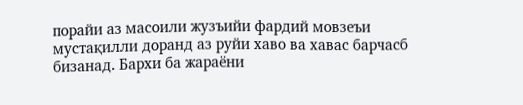порайи аз масоили жузъийи фардий мовзеъи мустақилли доранд аз руйи хаво ва хавас барчасб бизанад. Бархи ба жараёни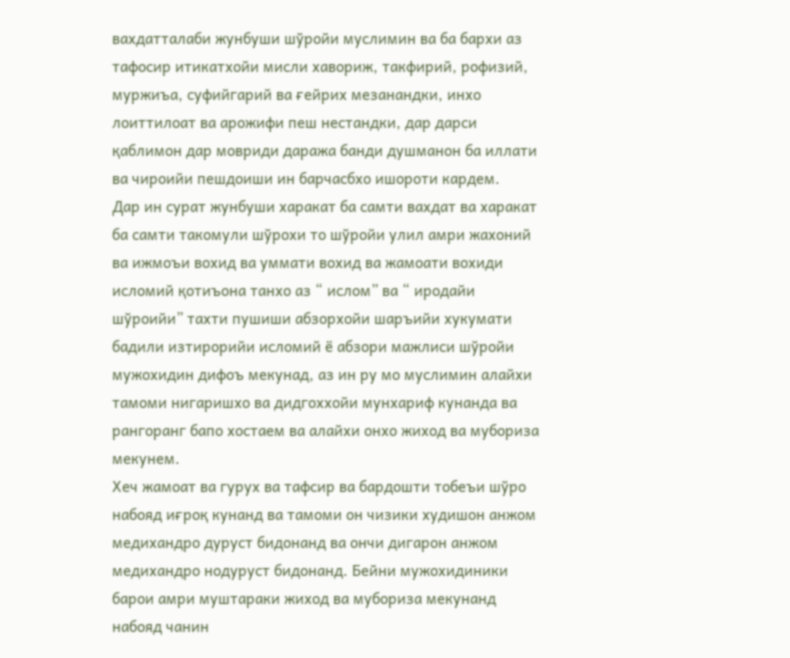вахдатталаби жунбуши шўройи муслимин ва ба бархи аз тафосир итикатхойи мисли хавориж, такфирий, рофизий, муржиъа, суфийгарий ва ғейрих мезанандки, инхо лоиттилоат ва арожифи пеш нестандки, дар дарси қаблимон дар мовриди даража банди душманон ба иллати ва чироийи пешдоиши ин барчасбхо ишороти кардем.
Дар ин сурат жунбуши харакат ба самти вахдат ва харакат ба самти такомули шўрохи то шўройи улил амри жахоний ва ижмоъи вохид ва уммати вохид ва жамоати вохиди исломий қотиъона танхо аз “ ислом” ва “ иродайи шўроийи” тахти пушиши абзорхойи шаръийи хукумати бадили изтирорийи исломий ё абзори мажлиси шўройи мужохидин дифоъ мекунад, аз ин ру мо муслимин алайхи тамоми нигаришхо ва дидгоххойи мунхариф кунанда ва рангоранг бапо хостаем ва алайхи онхо жиход ва мубориза мекунем.
Хеч жамоат ва гурух ва тафсир ва бардошти тобеъи шўро набояд иғроқ кунанд ва тамоми он чизики худишон анжом медихандро дуруст бидонанд ва ончи дигарон анжом медихандро нодуруст бидонанд. Бейни мужохидиники барои амри муштараки жиход ва мубориза мекунанд набояд чанин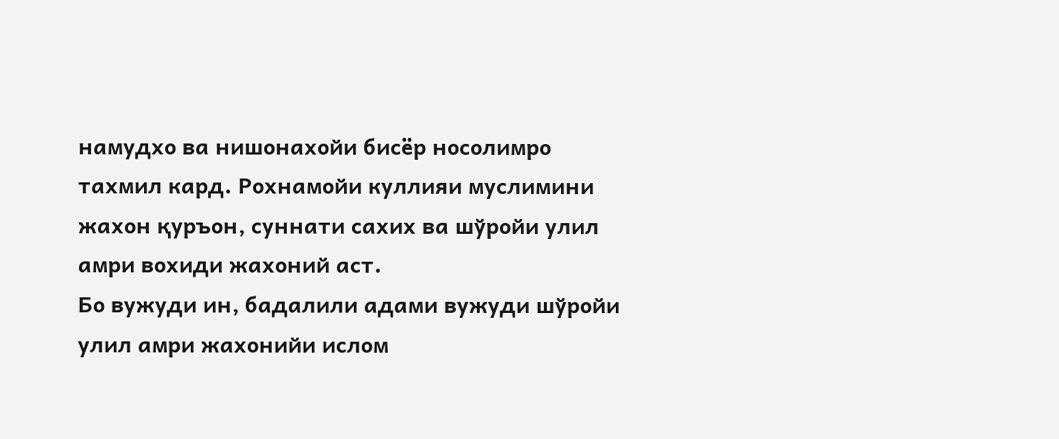намудхо ва нишонахойи бисёр носолимро тахмил кард. Рохнамойи куллияи муслимини жахон қуръон, суннати сахих ва шўройи улил амри вохиди жахоний аст.
Бо вужуди ин, бадалили адами вужуди шўройи улил амри жахонийи ислом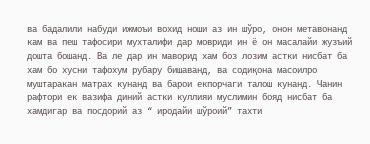ва бадалили набуди ижмоъи вохид ноши аз ин шўро, онон метавонанд кам ва пеш тафосири мухталифи дар мовриди ин ё он масалайи жузъий дошта бошанд. Ва ле дар ин маворид хам боз лозим астки нисбат ба хам бо хусни тафохум рубару бишаванд, ва содиқона масоилро муштаракан матрах кунанд ва барои екпорчаги талош кунанд. Чанин рафтори ек вазифа диний астки куллияи муслимин бояд нисбат ба хамдигар ва посдорий аз “ иродайи шўроий” тахти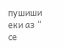пушиши еки аз “ се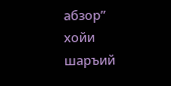абзор” хойи шаръий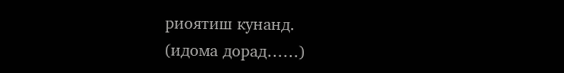риоятиш кунанд.
(идома дорад……)